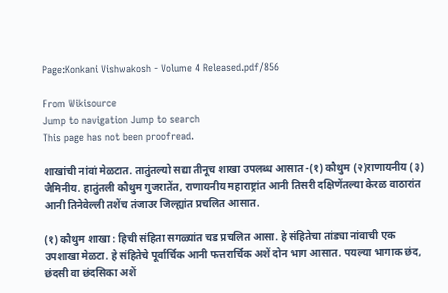Page:Konkani Vishwakosh - Volume 4 Released.pdf/856

From Wikisource
Jump to navigation Jump to search
This page has not been proofread.

शाखांची नांवां मेळटात. तातुंतल्यो सद्या तीनूच शाखा उपलब्ध आसात -(१) कौथुम (२)राणायनीय (३) जैमिनीय. हातुंतली कौथुम गुजरातेंत, राणायनीय महाराष्ट्रांत आनी तिसरी दक्षिणेंतल्या केरळ वाठारांत आनी तिनेवेल्ली तशेंच तंजाउर जिल्ह्यांत प्रचलित आसात.

(१) कौथुम शाखा : हिची संहिता सगळ्यांत चड प्रचलित आसा. हे संहितेचा तांड्या नांवाची एक उपशाखा मेळटा. हे संहितेचे पूर्वार्चिक आनी फत्तरार्चिक अशें दोन भाग आसात. पयल्या भागाक छंद, छंदसी वा छंदसिका अशें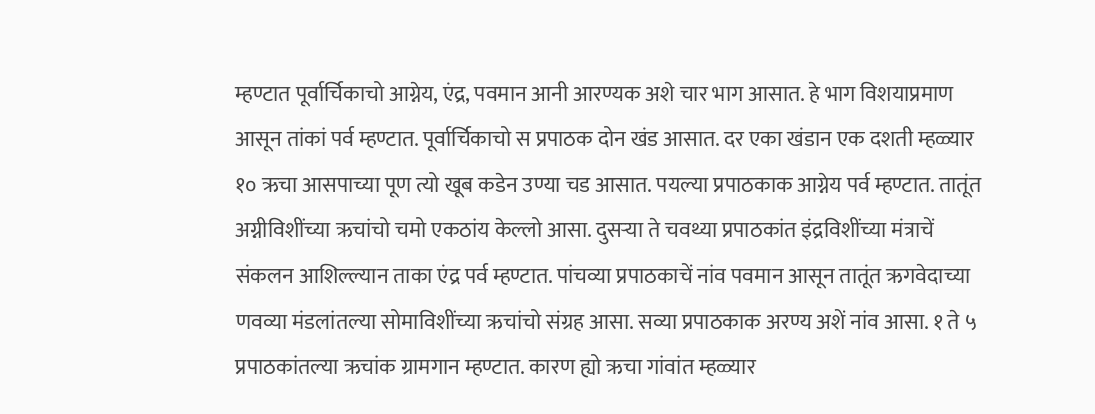म्हण्टात पूर्वार्चिकाचो आग्नेय, एंद्र, पवमान आनी आरण्यक अशे चार भाग आसात. हे भाग विशयाप्रमाण आसून तांकां पर्व म्हण्टात. पूर्वार्चिकाचो स प्रपाठक दोन खंड आसात. दर एका खंडान एक दशती म्हळ्यार १० ऋचा आसपाच्या पूण त्यो खूब कडेन उण्या चड आसात. पयल्या प्रपाठकाक आग्नेय पर्व म्हण्टात. तातूंत अग्नीविशींच्या ऋचांचो चमो एकठांय केल्लो आसा. दुसऱ्या ते चवथ्या प्रपाठकांत इंद्रविशींच्या मंत्राचें संकलन आशिल्ल्यान ताका एंद्र पर्व म्हण्टात. पांचव्या प्रपाठकाचें नांव पवमान आसून तातूंत ऋगवेदाच्या णवव्या मंडलांतल्या सोमाविशींच्या ऋचांचो संग्रह आसा. सव्या प्रपाठकाक अरण्य अशें नांव आसा. १ ते ५ प्रपाठकांतल्या ऋचांक ग्रामगान म्हण्टात. कारण ह्यो ऋचा गांवांत म्हळ्यार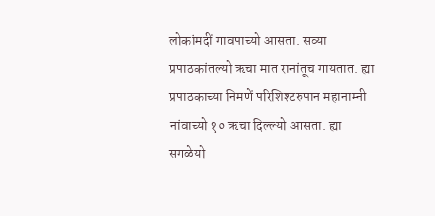लोकांमदीं गावपाच्यो आसता. सव्या प्रपाठकांतल्यो ऋचा मात रानांतूच गायतात. ह्या प्रपाठकाच्या निमणें परिशिश्टरुपान महानाम्नी नांवाच्यो १० ऋचा दिल्ल्यो आसता. ह्या सगळेयो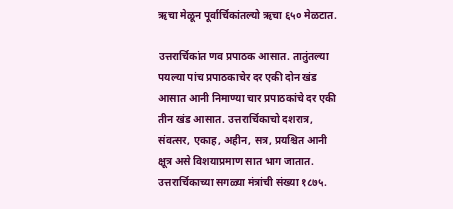ऋचा मेळून पूर्वार्चिकांतल्यो ऋचा ६५० मेळटात.

उत्तरार्चिकांत णव प्रपाठक आसात. तातुंतल्या पयल्या पांच प्रपाठकाचेर दर एकी दोन खंड आसात आनी निमाण्या चार प्रपाठकांचे दर एकी तीन खंड आसात. उत्तरार्चिकाचो दशरात्र, संवत्सर, एकाह, अहीन, सत्र, प्रयश्चित आनी क्षूत्र असे विशयाप्रमाण सात भाग जातात. उत्तरार्चिकाच्या सगळ्या मंत्रांची संख्या १८७५.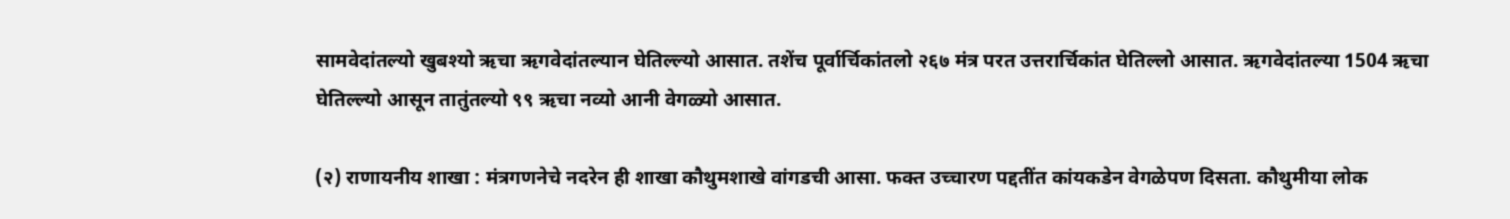सामवेदांतल्यो खुबश्यो ऋचा ऋगवेदांतल्यान घेतिल्ल्यो आसात. तशेंच पूर्वार्चिकांतलो २६७ मंत्र परत उत्तरार्चिकांत घेतिल्लो आसात. ऋगवेदांतल्या 1504 ऋचा घेतिल्ल्यो आसून तातुंतल्यो ९९ ऋचा नव्यो आनी वेगळ्यो आसात.

(२) राणायनीय शाखा : मंत्रगणनेचे नदरेन ही शाखा कौथुमशाखे वांगडची आसा. फक्त उच्चारण पद्दतींत कांयकडेन वेगळेपण दिसता. कौथुमीया लोक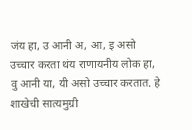जंय हा, उ आनी अ, आ, इ असो उच्चार करता थंय राणायनीय लोक हा, वु आनी या, यी असो उच्चार करतात. हे शाखेची सात्यमुग्री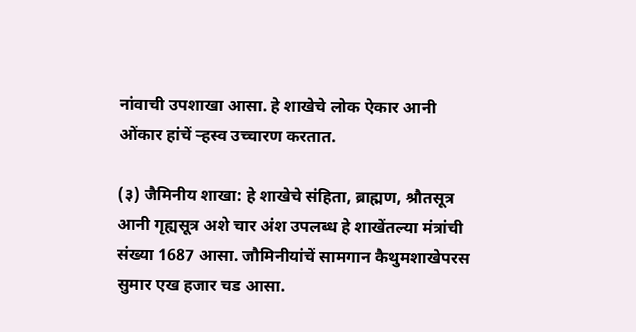नांवाची उपशाखा आसा. हे शाखेचे लोक ऐकार आनी ओंकार हांचें ऱ्हस्व उच्चारण करतात.

(३) जैमिनीय शाखा: हे शाखेचे संहिता, ब्राह्मण, श्रौतसूत्र आनी गृह्यसूत्र अशे चार अंश उपलब्ध हे शाखेंतल्या मंत्रांची संख्या 1687 आसा. जौमिनीयांचें सामगान कैथुमशाखेपरस सुमार एख हजार चड आसा.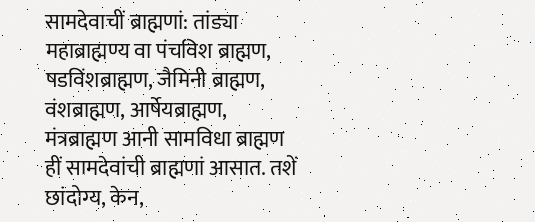सामदेवाचीं ब्राह्मणां: तांड्या महाब्राह्मण्य वा पंचविश ब्राह्मण, षडविंशब्राह्मण, जैमिनी ब्राह्मण, वंशब्राह्मण, आर्षेयब्राह्मण, मंत्रब्राह्मण आनी सामविधा ब्राह्मण हीं सामदेवांची ब्राह्मणां आसात. तशें छांदोग्य, केन,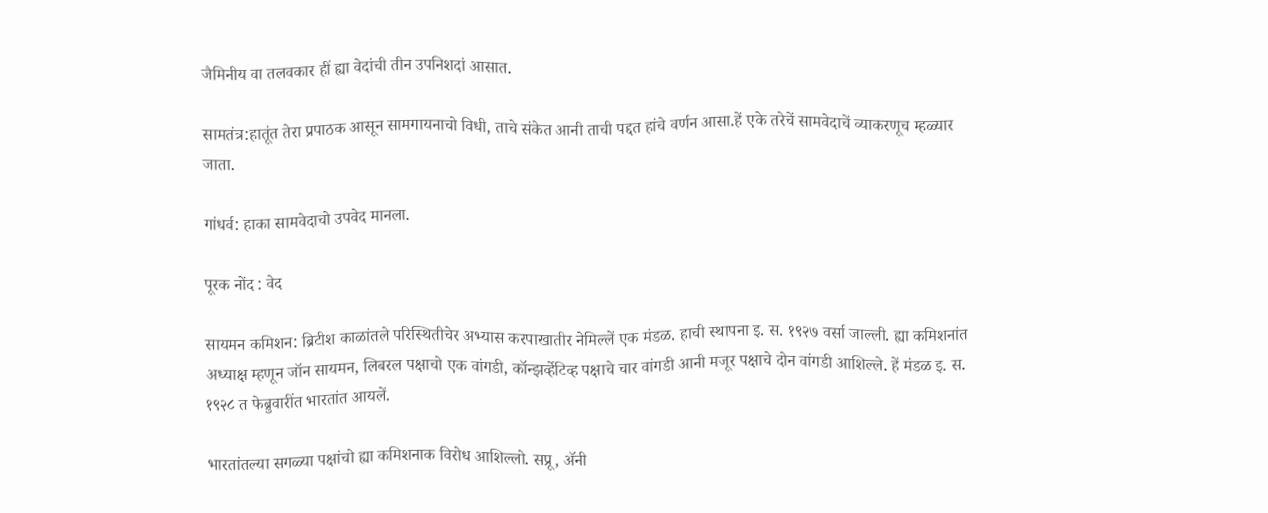जैमिनीय वा तलवकार हीं ह्या वेदांची तीन उपनिशदां आसात.

सामतंत्र:हातूंत तेरा प्रपाठक आसून सामगायनाचो विधी, ताचे संकेत आनी ताची पद्दत हांचे वर्णन आसा.हें एके तरेचें सामवेदाचें व्याकरणूच म्हळ्यार जाता.

गांधर्व: हाका सामवेदाचो उपवेद मानला.

पूरक नोंद : वेद

सायमन कमिशन: ब्रिटीश काळांतले परिस्थितीचेर अभ्यास करपाखातीर नेमिल्लें एक मंडळ. हाची स्थापना इ. स. १९२७ वर्सा जाल्ली. ह्या कमिशनांत अध्याक्ष म्हणून जॉन सायमन, लिबरल पक्षाचो एक वांगडी, कॉन्झर्व्हेटिव्ह पक्षाचे चार वांगडी आनी मजूर पक्षाचे दोन वांगडी आशिल्ले. हें मंडळ इ. स. १९२८ त फेब्रुवारींत भारतांत आयलें.

भारतांतल्या सगळ्या पक्षांचो ह्या कमिशनाक विरोध आशिल्लो. सप्रू, ॲनी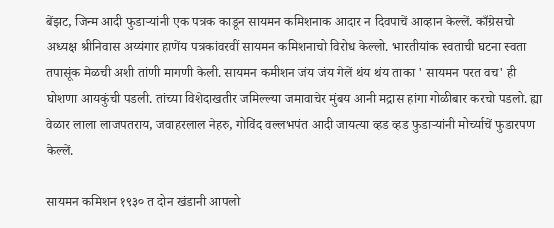बेंझट, जिन्म आदी फुडाऱ्यांनी एक पत्रक काडून सायमन कमिशनाक आदार न दिवपाचें आव्हान केल्लें. काँग्रेसचो अध्यक्ष श्रीनिवास अय्यंगार हाणेंय पत्रकांवरवीं सायमन कमिशनाचो विरोध केल्लो. भारतीयांक स्वताची घटना स्वता तपासूंक मेळची अशी तांणी मागणी केली. सायमन कमीशन जंय जंय गेलें थंय थंय ताका ' सायमन परत वच' ही घोशणा आयकुंची पडली. तांच्या विशेदाखतीर जमिल्ल्या जमावाचेर मुंबय आनी मद्रास हांगा गोळीबार करचो पडलो. ह्या वेळार लाला लाजपतराय, जवाहरलाल नेहरु, गोविंद वल्लभपंत आदी जायत्या व्हड व्हड फुडाऱ्यांनी मोर्च्याचें फुडारपण केल्लें.

सायमन कमिशन १९३० त दोन खंडानी आपलो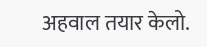अहवाल तयार केलो.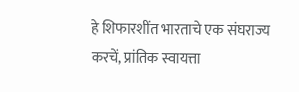हे शिफारशींत भारताचे एक संघराज्य करचें, प्रांतिक स्वायत्ता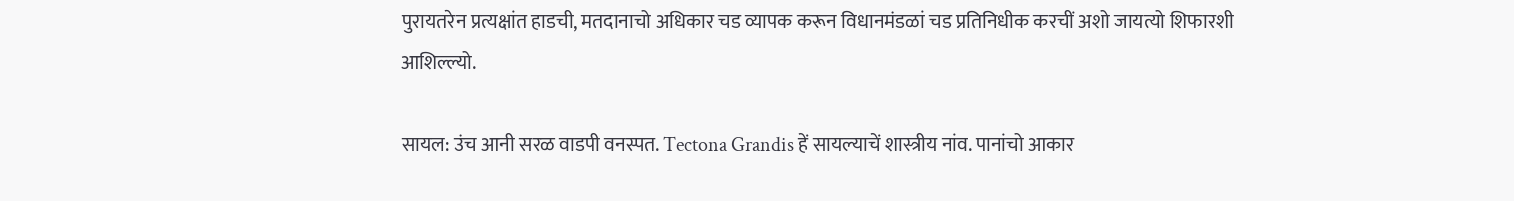पुरायतरेन प्रत्यक्षांत हाडची, मतदानाचो अधिकार चड व्यापक करून विधानमंडळां चड प्रतिनिधीक करचीं अशो जायत्यो शिफारशी आशिल्ल्यो.

सायल: उंच आनी सरळ वाडपी वनस्पत. Tectona Grandis हें सायल्याचें शास्त्रीय नांव. पानांचो आकार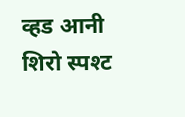व्हड आनी शिरो स्पश्ट